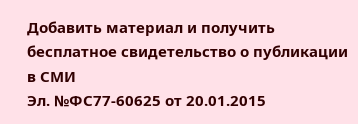Добавить материал и получить бесплатное свидетельство о публикации в СМИ
Эл. №ФС77-60625 от 20.01.2015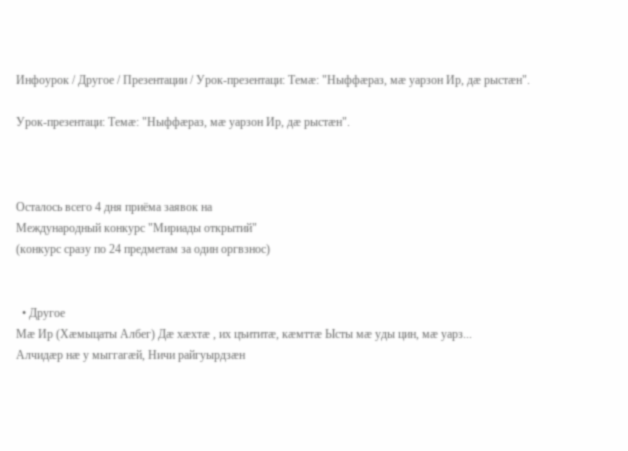Инфоурок / Другое / Презентации / Урок-презентаци: Темæ: "Ныффæраз, мæ уарзон Ир, дæ рыстæн".

Урок-презентаци: Темæ: "Ныффæраз, мæ уарзон Ир, дæ рыстæн".



Осталось всего 4 дня приёма заявок на
Международный конкурс "Мириады открытий"
(конкурс сразу по 24 предметам за один оргвзнос)


  • Другое
Мæ Ир (Хæмыцаты Албег) Дæ хæхтæ , их цъититæ, кæмттæ Ысты мæ уды цин, мæ уарз...
Алчидæр нæ у мыггагæй, Ничи райгуырдзæн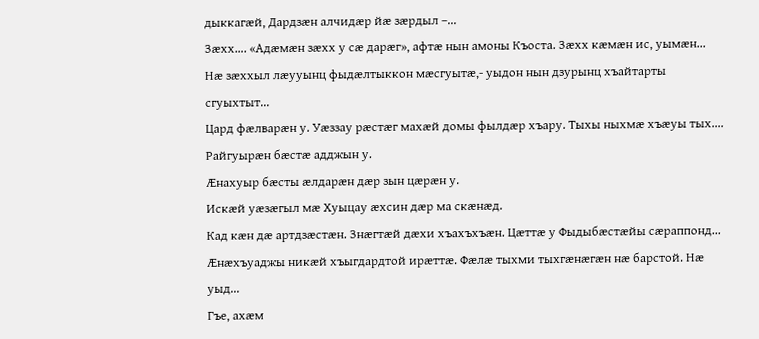дыккагæй, Дардзæн алчидæр йæ зæрдыл –...
Зæхх…. «Адæмæн зæхх у сæ дарæг», афтæ нын амоны Къоста. Зæхх кæмæн ис, уымæн...
Нæ зæххыл лæууынц фыдæлтыккон мæсгуытæ,- уыдон нын дзурынц хъайтарты сгуыхтыт...
Цард фæлварæн у. Уæззау рæстæг махæй домы фылдæр хъару. Тыхы ныхмæ хъæуы тых....
Райгуырæн бæстæ адджын у.
Æнахуыр бæсты æлдарæн дæр зын цæрæн у.
Искæй уæзæгыл мæ Хуыцау æхсин дæр ма скæнæд.
Кад кæн дæ артдзæстæн. Знæгтæй дæхи хъахъхъæн. Цæттæ у Фыдыбæстæйы сæраппонд...
Æнæхъуаджы никæй хъыгдардтой ирæттæ. Фæлæ тыхми тыхгæнæгæн нæ барстой. Нæ уыд...
Гъе, ахæм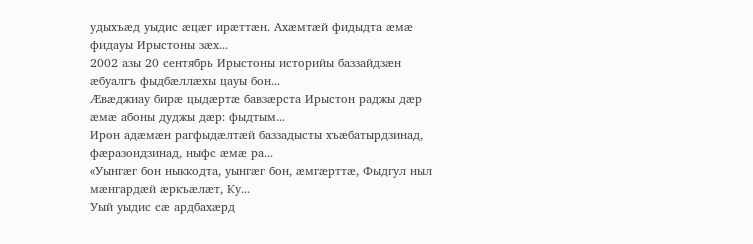удыхъæд уыдис æцæг ирæттæн. Ахæмтæй фидыдта æмæ фидауы Ирыстоны зæх...
2002 азы 20 сентябрь Ирыстоны историйы баззайдзæн æбуалгъ фыдбæллæхы цауы бон...
Æвæджиау бирæ цыдæртæ бавзæрста Ирыстон раджы дæр æмæ абоны дуджы дæр: фыдтым...
Ирон адæмæн рагфыдæлтæй баззадысты хъæбатырдзинад, фæразондзинад, ныфс æмæ ра...
«Уынгæг бон ныккодта, уынгæг бон, æмгæрттæ, Фыдгул ныл мæнгардæй æркъæлæт, Ку...
Уый уыдис сæ ардбахæрд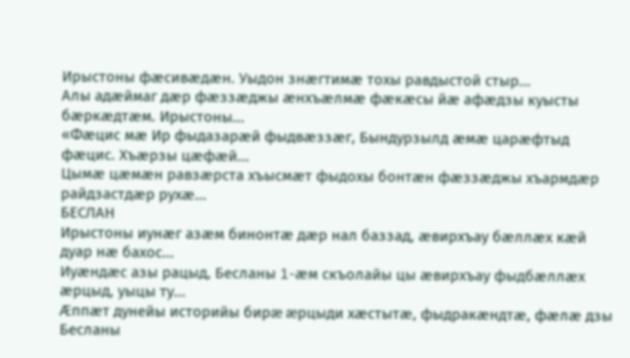Ирыстоны фæсивæдæн. Уыдон знæгтимæ тохы равдыстой стыр...
Алы адæймаг дæр фæззæджы æнхъæлмæ фæкæсы йæ афæдзы куысты бæркæдтæм. Ирыстоны...
«Фæцис мæ Ир фыдазарæй фыдвæззæг, Бындурзылд æмæ царæфтыд фæцис. Хъæрзы цæфæй...
Цымæ цæмæн равзæрста хъысмæт фыдохы бонтæн фæззæджы хъармдæр райдзастдæр рухæ...
БЕСЛАН
Ирыстоны иунæг азæм бинонтæ дæр нал баззад, æвирхъау бæллæх кæй дуар нæ бахос...
Иуæндæс азы рацыд, Бесланы 1-æм скъолайы цы æвирхъау фыдбæллæх æрцыд, уыцы ту...
Æппæт дунейы историйы бирæ æрцыди хæстытæ, фыдракæндтæ, фæлæ дзы Бесланы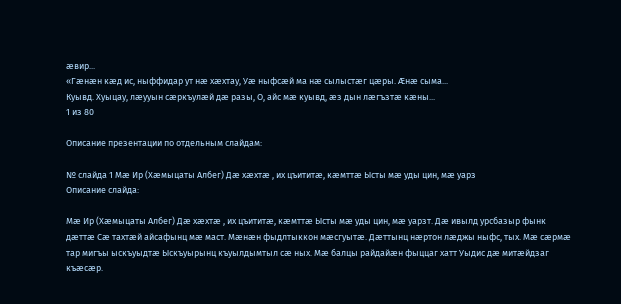æвир...
«Гæнæн кæд ис, ныффидар ут нæ хæхтау, Уæ ныфсæй ма нæ сылыстæг цæры. Æнæ сыма...
Куывд. Хуыцау, лæууын сæркъулæй дæ разы, О, айс мæ куывд, æз дын лæгъзтæ кæны...
1 из 80

Описание презентации по отдельным слайдам:

№ слайда 1 Мæ Ир (Хæмыцаты Албег) Дæ хæхтæ , их цъититæ, кæмттæ Ысты мæ уды цин, мæ уарз
Описание слайда:

Мæ Ир (Хæмыцаты Албег) Дæ хæхтæ , их цъититæ, кæмттæ Ысты мæ уды цин, мæ уарзт. Дæ ивылд урсбазыр фынк дæттæ Сæ тахтæй айсафынц мæ маст. Мæнæн фыдлтыккон мæсгуытæ. Дæттынц нæртон лæджы ныфс, тых. Мæ сæрмæ тар мигъы ыскъуыдтæ Ыскъуырынц къуылдымтыл сæ ных. Мæ балцы райдайæн фыццаг хатт Уыдис дæ митæйдзаг къæсæр.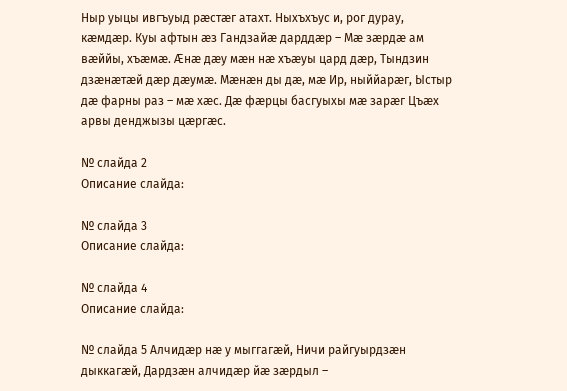Ныр уыцы ивгъуыд рæстæг атахт. Ныхъхъус и, рог дурау, кæмдæр. Куы афтын æз Гандзайæ дарддæр – Мæ зæрдæ ам вæййы, хъæмæ. Æнæ дæу мæн нæ хъæуы цард дæр, Тындзин дзæнæтæй дæр дæумæ. Мæнæн ды дæ, мæ Ир, ныййарæг, Ыстыр дæ фарны раз – мæ хæс. Дæ фæрцы басгуыхы мæ зарæг Цъæх арвы денджызы цæргæс.

№ слайда 2
Описание слайда:

№ слайда 3
Описание слайда:

№ слайда 4
Описание слайда:

№ слайда 5 Алчидæр нæ у мыггагæй, Ничи райгуырдзæн дыккагæй, Дардзæн алчидæр йæ зæрдыл –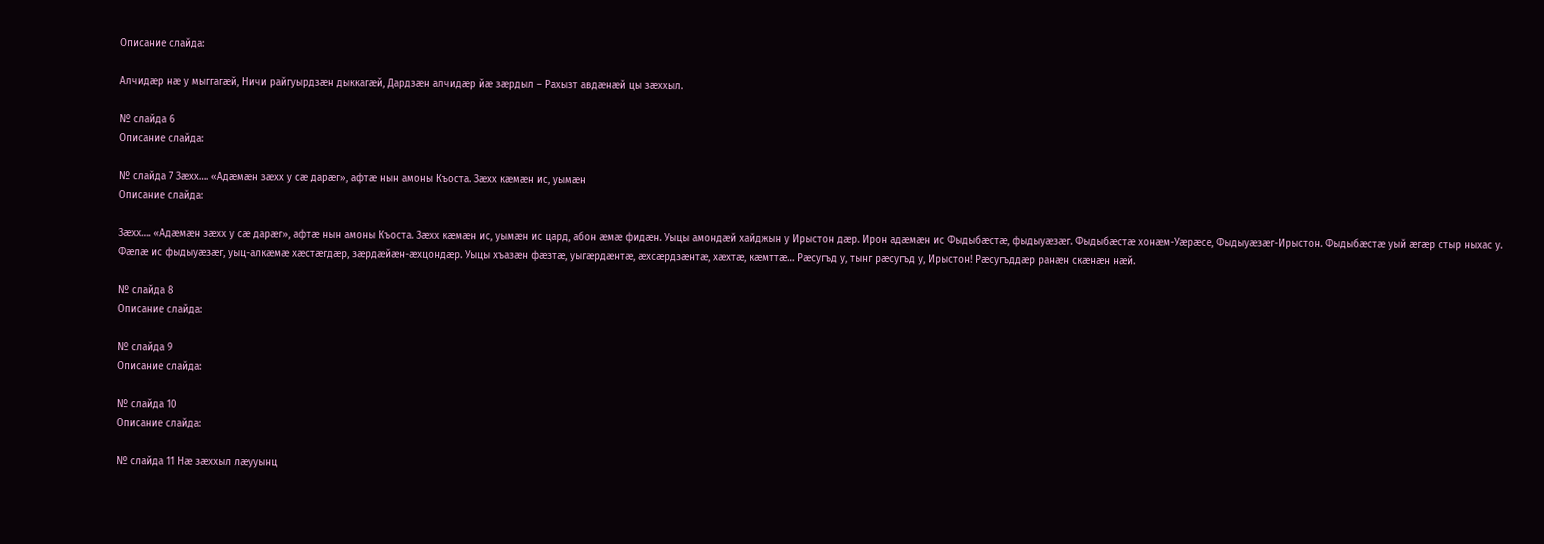Описание слайда:

Алчидæр нæ у мыггагæй, Ничи райгуырдзæн дыккагæй, Дардзæн алчидæр йæ зæрдыл – Рахызт авдæнæй цы зæххыл.

№ слайда 6
Описание слайда:

№ слайда 7 Зæхх…. «Адæмæн зæхх у сæ дарæг», афтæ нын амоны Къоста. Зæхх кæмæн ис, уымæн
Описание слайда:

Зæхх…. «Адæмæн зæхх у сæ дарæг», афтæ нын амоны Къоста. Зæхх кæмæн ис, уымæн ис цард, абон æмæ фидæн. Уыцы амондæй хайджын у Ирыстон дæр. Ирон адæмæн ис Фыдыбæстæ, фыдыуæзæг. Фыдыбæстæ хонæм-Уæрæсе, Фыдыуæзæг-Ирыстон. Фыдыбæстæ уый æгæр стыр ныхас у. Фæлæ ис фыдыуæзæг, уыц-алкæмæ хæстæгдæр, зæрдæйæн-æхцондæр. Уыцы хъазæн фæзтæ, уыгæрдæнтæ, æхсæрдзæнтæ, хæхтæ, кæмттæ… Рæсугъд у, тынг рæсугъд у, Ирыстон! Рæсугъддæр ранæн скæнæн нæй.

№ слайда 8
Описание слайда:

№ слайда 9
Описание слайда:

№ слайда 10
Описание слайда:

№ слайда 11 Нæ зæххыл лæууынц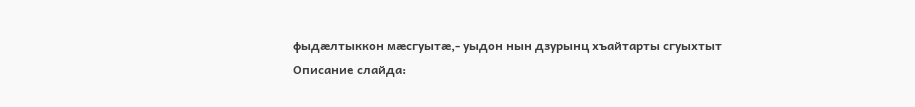фыдæлтыккон мæсгуытæ,- уыдон нын дзурынц хъайтарты сгуыхтыт
Описание слайда: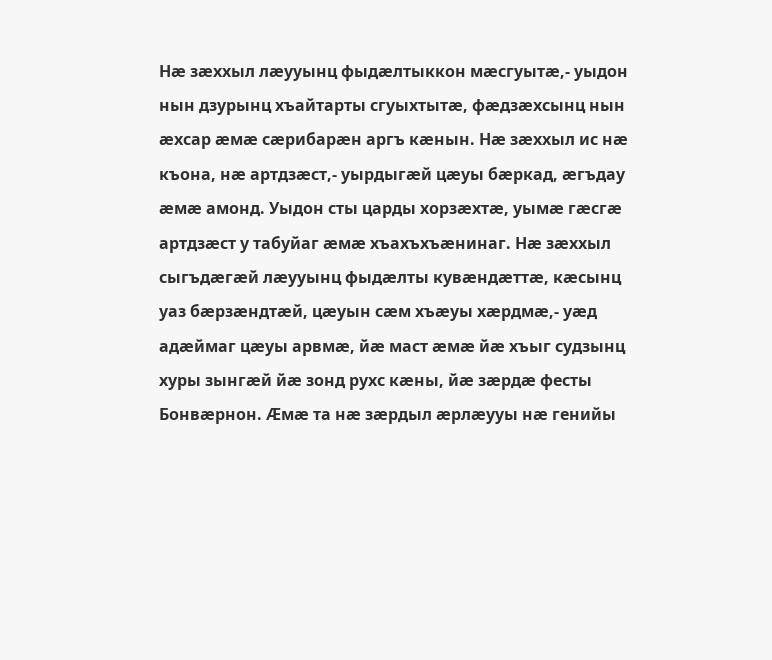Нæ зæххыл лæууынц фыдæлтыккон мæсгуытæ,- уыдон нын дзурынц хъайтарты сгуыхтытæ, фæдзæхсынц нын æхсар æмæ сæрибарæн аргъ кæнын. Нæ зæххыл ис нæ къона, нæ артдзæст,- уырдыгæй цæуы бæркад, æгъдау æмæ амонд. Уыдон сты царды хорзæхтæ, уымæ гæсгæ артдзæст у табуйаг æмæ хъахъхъæнинаг. Нæ зæххыл сыгъдæгæй лæууынц фыдæлты кувæндæттæ, кæсынц уаз бæрзæндтæй, цæуын сæм хъæуы хæрдмæ,- уæд адæймаг цæуы арвмæ, йæ маст æмæ йæ хъыг судзынц хуры зынгæй йæ зонд рухс кæны, йæ зæрдæ фесты Бонвæрнон. Æмæ та нæ зæрдыл æрлæууы нæ генийы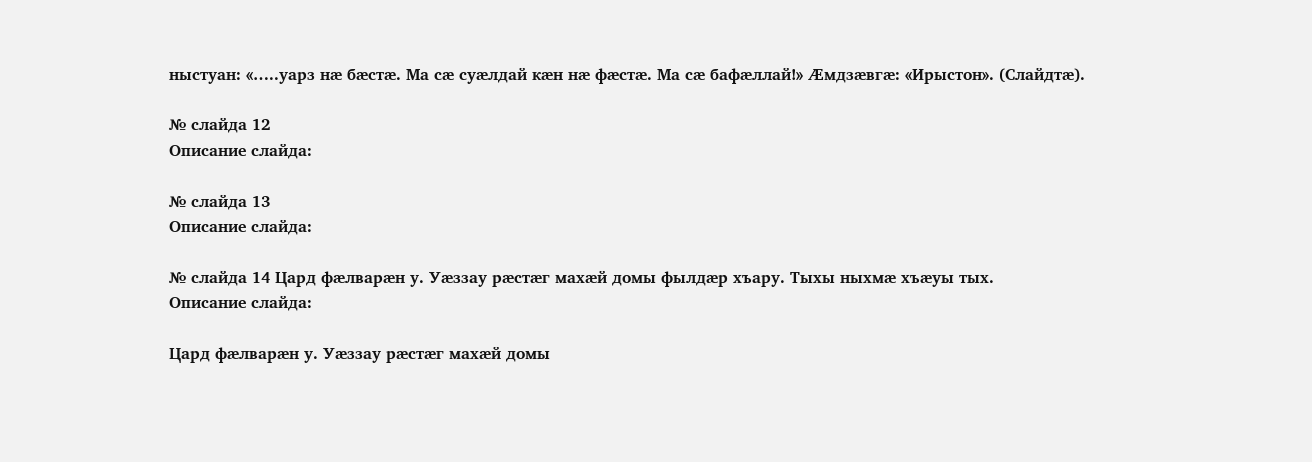ныстуан: «…..уарз нæ бæстæ. Ма сæ суæлдай кæн нæ фæстæ. Ма сæ бафæллай!» Æмдзæвгæ: «Ирыстон». (Слайдтæ).

№ слайда 12
Описание слайда:

№ слайда 13
Описание слайда:

№ слайда 14 Цард фæлварæн у. Уæззау рæстæг махæй домы фылдæр хъару. Тыхы ныхмæ хъæуы тых.
Описание слайда:

Цард фæлварæн у. Уæззау рæстæг махæй домы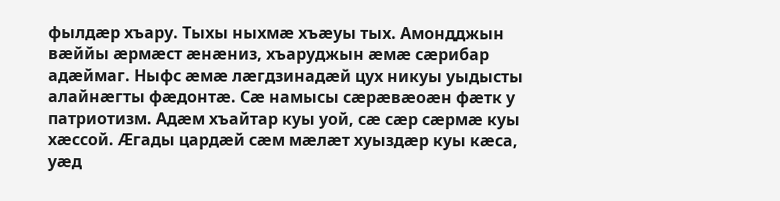фылдæр хъару. Тыхы ныхмæ хъæуы тых. Амондджын вæййы æрмæст æнæниз, хъаруджын æмæ сæрибар адæймаг. Ныфс æмæ лæгдзинадæй цух никуы уыдысты алайнæгты фæдонтæ. Сæ намысы сæрæвæоæн фæтк у патриотизм. Адæм хъайтар куы уой, сæ сæр сæрмæ куы хæссой. Æгады цардæй сæм мæлæт хуыздæр куы кæса, уæд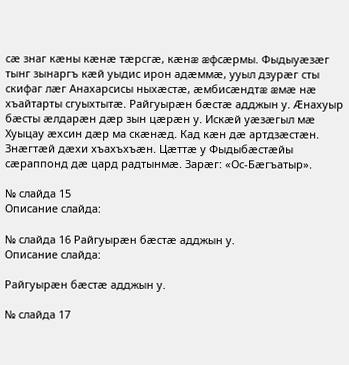сæ знаг кæны кæнæ тæрсгæ, кæнæ æфсæрмы. Фыдыуæзæг тынг зынаргъ кæй уыдис ирон адæммæ, ууыл дзурæг сты скифаг лæг Анахарсисы ныхæстæ, æмбисæндтæ æмæ нæ хъайтарты сгуыхтытæ. Райгуырæн бæстæ адджын у. Æнахуыр бæсты æлдарæн дæр зын цæрæн у. Искæй уæзæгыл мæ Хуыцау æхсин дæр ма скæнæд. Кад кæн дæ артдзæстæн. Знæгтæй дæхи хъахъхъæн. Цæттæ у Фыдыбæстæйы сæраппонд дæ цард радтынмæ. Зарæг: «Ос-Бæгъатыр».

№ слайда 15
Описание слайда:

№ слайда 16 Райгуырæн бæстæ адджын у.
Описание слайда:

Райгуырæн бæстæ адджын у.

№ слайда 17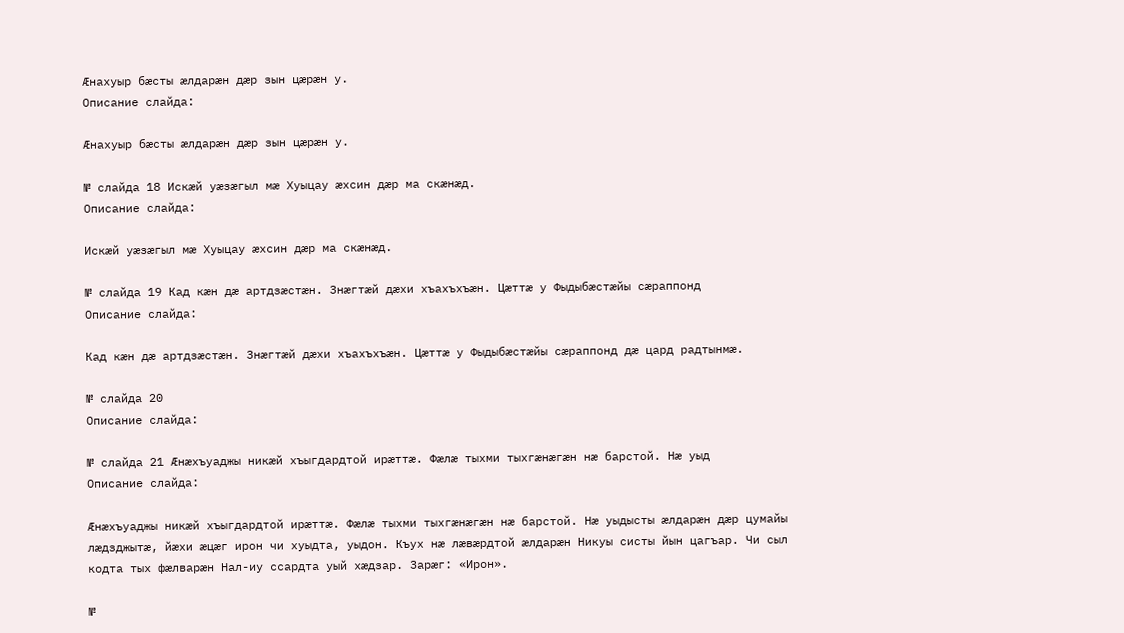Æнахуыр бæсты æлдарæн дæр зын цæрæн у.
Описание слайда:

Æнахуыр бæсты æлдарæн дæр зын цæрæн у.

№ слайда 18 Искæй уæзæгыл мæ Хуыцау æхсин дæр ма скæнæд.
Описание слайда:

Искæй уæзæгыл мæ Хуыцау æхсин дæр ма скæнæд.

№ слайда 19 Кад кæн дæ артдзæстæн. Знæгтæй дæхи хъахъхъæн. Цæттæ у Фыдыбæстæйы сæраппонд
Описание слайда:

Кад кæн дæ артдзæстæн. Знæгтæй дæхи хъахъхъæн. Цæттæ у Фыдыбæстæйы сæраппонд дæ цард радтынмæ.

№ слайда 20
Описание слайда:

№ слайда 21 Æнæхъуаджы никæй хъыгдардтой ирæттæ. Фæлæ тыхми тыхгæнæгæн нæ барстой. Нæ уыд
Описание слайда:

Æнæхъуаджы никæй хъыгдардтой ирæттæ. Фæлæ тыхми тыхгæнæгæн нæ барстой. Нæ уыдысты æлдарæн дæр цумайы лæдзджытæ, йæхи æцæг ирон чи хуыдта, уыдон. Къух нæ лæвæрдтой æлдарæн Никуы систы йын цагъар. Чи сыл кодта тых фæлварæн Нал-иу ссардта уый хæдзар. Зарæг: «Ирон».

№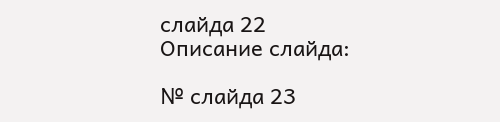слайда 22
Описание слайда:

№ слайда 23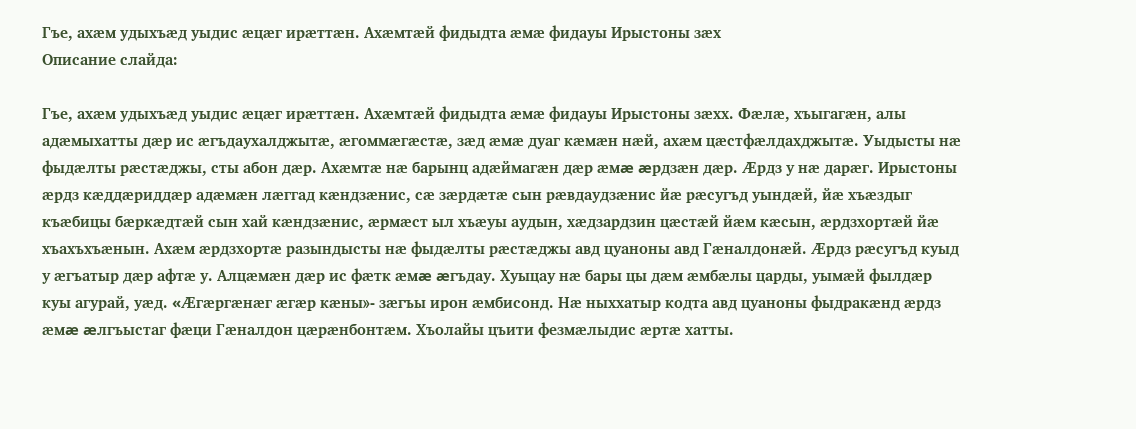Гъе, ахæм удыхъæд уыдис æцæг ирæттæн. Ахæмтæй фидыдта æмæ фидауы Ирыстоны зæх
Описание слайда:

Гъе, ахæм удыхъæд уыдис æцæг ирæттæн. Ахæмтæй фидыдта æмæ фидауы Ирыстоны зæхх. Фæлæ, хъыгагæн, алы адæмыхатты дæр ис æгъдаухалджытæ, æгоммæгæстæ, зæд æмæ дуаг кæмæн нæй, ахæм цæстфæлдахджытæ. Уыдысты нæ фыдæлты рæстæджы, сты абон дæр. Ахæмтæ нæ барынц адæймагæн дæр æмæ æрдзæн дæр. Æрдз у нæ дарæг. Ирыстоны æрдз кæддæриддæр адæмæн лæггад кæндзæнис, сæ зæрдæтæ сын рæвдаудзæнис йæ рæсугъд уындæй, йæ хъæздыг къæбицы бæркæдтæй сын хай кæндзæнис, æрмæст ыл хъæуы аудын, хæдзардзин цæстæй йæм кæсын, æрдзхортæй йæ хъахъхъæнын. Ахæм æрдзхортæ разындысты нæ фыдæлты рæстæджы авд цуаноны авд Гæналдонæй. Æрдз рæсугъд куыд у æгъатыр дæр афтæ у. Алцæмæн дæр ис фæтк æмæ æгъдау. Хуыцау нæ бары цы дæм æмбæлы царды, уымæй фылдæр куы агурай, уæд. «Æгæргæнæг æгæр кæны»- зæгъы ирон æмбисонд. Нæ ныххатыр кодта авд цуаноны фыдракæнд æрдз æмæ æлгъыстаг фæци Гæналдон цæрæнбонтæм. Хъолайы цъити фезмæлыдис æртæ хатты.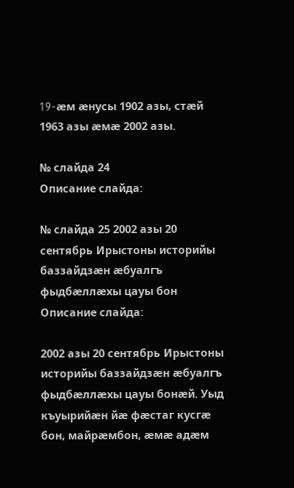19-æм æнусы 1902 азы, стæй 1963 азы æмæ 2002 азы.

№ слайда 24
Описание слайда:

№ слайда 25 2002 азы 20 сентябрь Ирыстоны историйы баззайдзæн æбуалгъ фыдбæллæхы цауы бон
Описание слайда:

2002 азы 20 сентябрь Ирыстоны историйы баззайдзæн æбуалгъ фыдбæллæхы цауы бонæй. Уыд къуырийæн йæ фæстаг кусгæ бон, майрæмбон, æмæ адæм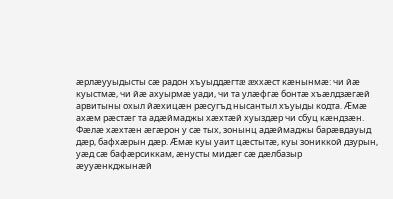æрлæууыдысты сæ радон хъуыддæгтæ æххæст кæнынмæ: чи йæ куыстмæ, чи йæ ахуырмæ уади, чи та улæфгæ бонтæ хъæлдзæгæй арвитыны охыл йæхицæн рæсугъд нысантыл хъуыды кодта. Æмæ ахæм рæстæг та адæймаджы хæхтæй хуыздæр чи сбуц кæндзæн. Фæлæ хæхтæн æгæрон у сæ тых, зонынц адæймаджы барæвдауыд дæр, бафхæрын дæр. Æмæ куы уаит цæстытæ, куы зониккой дзурын, уæд сæ бафæрсиккам, æнусты мидæг сæ дæлбазыр æууæнкджынæй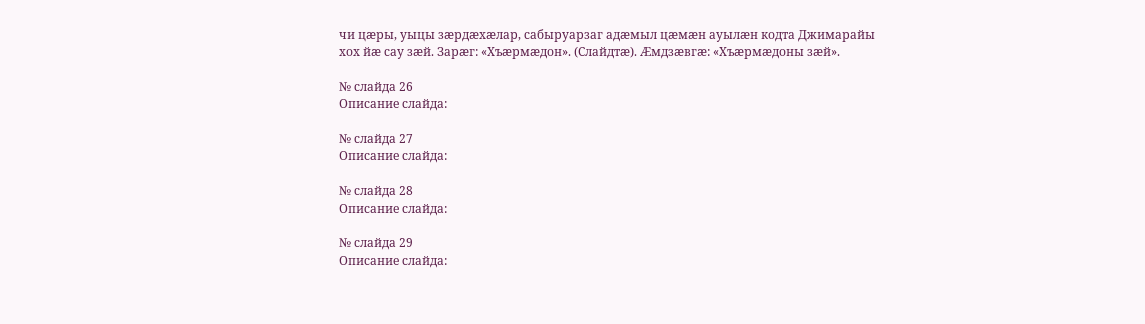чи цæры, уыцы зæрдæхæлар, сабыруарзаг адæмыл цæмæн ауылæн кодта Джимарайы хох йæ сау зæй. Зарæг: «Хъæрмæдон». (Слайдтæ). Æмдзæвгæ: «Хъæрмæдоны зæй».

№ слайда 26
Описание слайда:

№ слайда 27
Описание слайда:

№ слайда 28
Описание слайда:

№ слайда 29
Описание слайда: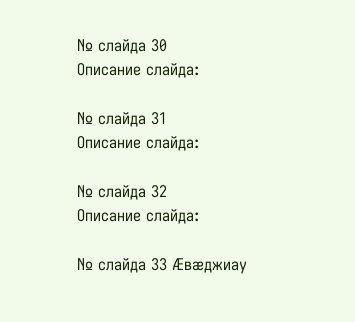№ слайда 30
Описание слайда:

№ слайда 31
Описание слайда:

№ слайда 32
Описание слайда:

№ слайда 33 Æвæджиау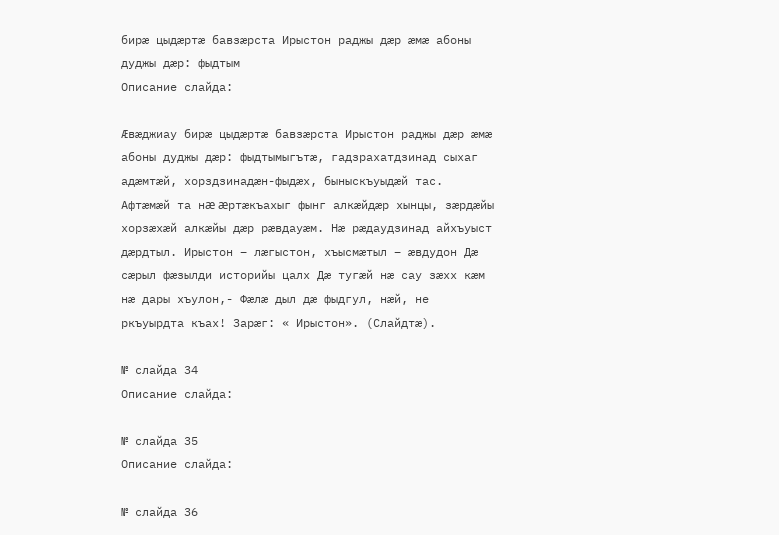бирæ цыдæртæ бавзæрста Ирыстон раджы дæр æмæ абоны дуджы дæр: фыдтым
Описание слайда:

Æвæджиау бирæ цыдæртæ бавзæрста Ирыстон раджы дæр æмæ абоны дуджы дæр: фыдтымыгътæ, гадзрахатдзинад сыхаг адæмтæй, хорздзинадæн-фыдæх, быныскъуыдæй тас. Афтæмæй та нæ æртæкъахыг фынг алкæйдæр хынцы, зæрдæйы хорзæхæй алкæйы дæр рæвдауæм. Нæ рæдаудзинад айхъуыст дæрдтыл. Ирыстон – лæгыстон, хъысмæтыл – æвдудон Дæ сæрыл фæзылди историйы цалх Дæ тугæй нæ сау зæхх кæм нæ дары хъулон,- Фæлæ дыл дæ фыдгул, нæй, не ркъуырдта къах! Зарæг: « Ирыстон». (Слайдтæ).

№ слайда 34
Описание слайда:

№ слайда 35
Описание слайда:

№ слайда 36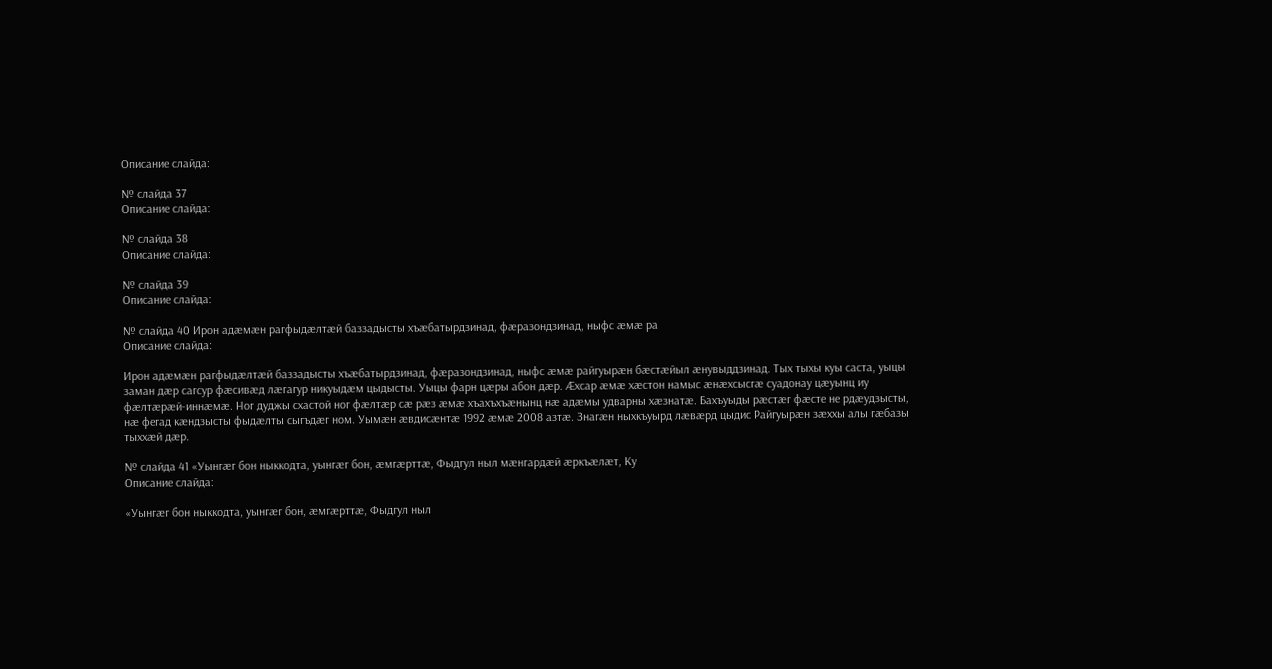Описание слайда:

№ слайда 37
Описание слайда:

№ слайда 38
Описание слайда:

№ слайда 39
Описание слайда:

№ слайда 40 Ирон адæмæн рагфыдæлтæй баззадысты хъæбатырдзинад, фæразондзинад, ныфс æмæ ра
Описание слайда:

Ирон адæмæн рагфыдæлтæй баззадысты хъæбатырдзинад, фæразондзинад, ныфс æмæ райгуырæн бæстæйыл æнувыддзинад. Тых тыхы куы саста, уыцы заман дæр сагсур фæсивæд лæгагур никуыдæм цыдысты. Уыцы фарн цæры абон дæр. Æхсар æмæ хæстон намыс æнæхсысгæ суадонау цæуынц иу фæлтæрæй-иннæмæ. Ног дуджы схастой ног фæлтæр сæ рæз æмæ хъахъхъæнынц нæ адæмы удварны хæзнатæ. Бахъуыды рæстæг фæсте не рдæудзысты, нæ фегад кæндзысты фыдæлты сыгъдæг ном. Уымæн æвдисæнтæ 1992 æмæ 2008 азтæ. Знагæн ныхкъуырд лæвæрд цыдис Райгуырæн зæххы алы гæбазы тыххæй дæр.

№ слайда 41 «Уынгæг бон ныккодта, уынгæг бон, æмгæрттæ, Фыдгул ныл мæнгардæй æркъæлæт, Ку
Описание слайда:

«Уынгæг бон ныккодта, уынгæг бон, æмгæрттæ, Фыдгул ныл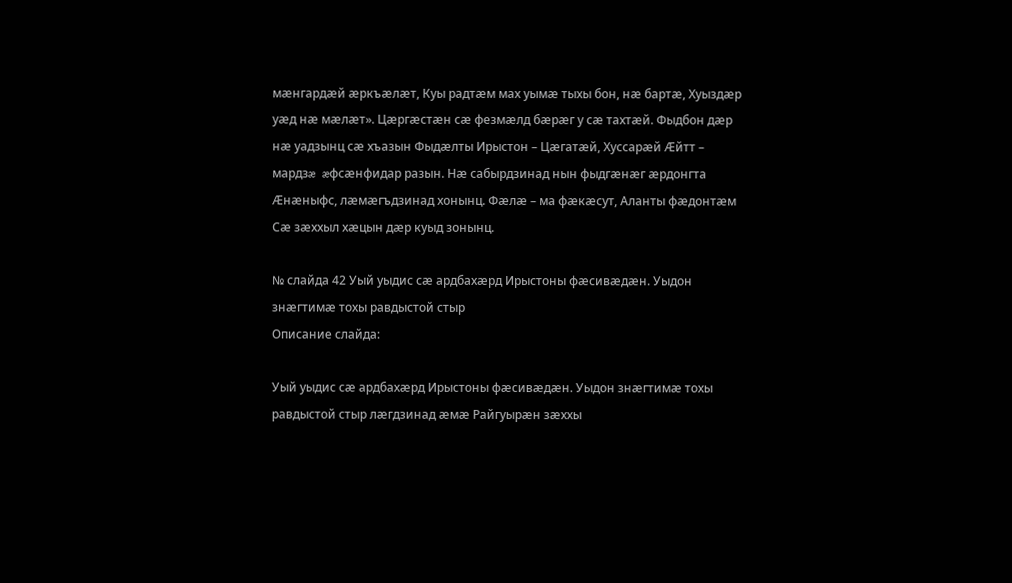мæнгардæй æркъæлæт, Куы радтæм мах уымæ тыхы бон, нæ бартæ, Хуыздæр уæд нæ мæлæт». Цæргæстæн сæ фезмæлд бæрæг у сæ тахтæй. Фыдбон дæр нæ уадзынц сæ хъазын Фыдæлты Ирыстон – Цæгатæй, Хуссарæй Æйтт – мардзæ æфсæнфидар разын. Нæ сабырдзинад нын фыдгæнæг æрдонгта Æнæныфс, лæмæгъдзинад хонынц. Фæлæ – ма фæкæсут, Аланты фæдонтæм Сæ зæххыл хæцын дæр куыд зонынц.

№ слайда 42 Уый уыдис сæ ардбахæрд Ирыстоны фæсивæдæн. Уыдон знæгтимæ тохы равдыстой стыр
Описание слайда:

Уый уыдис сæ ардбахæрд Ирыстоны фæсивæдæн. Уыдон знæгтимæ тохы равдыстой стыр лæгдзинад æмæ Райгуырæн зæххы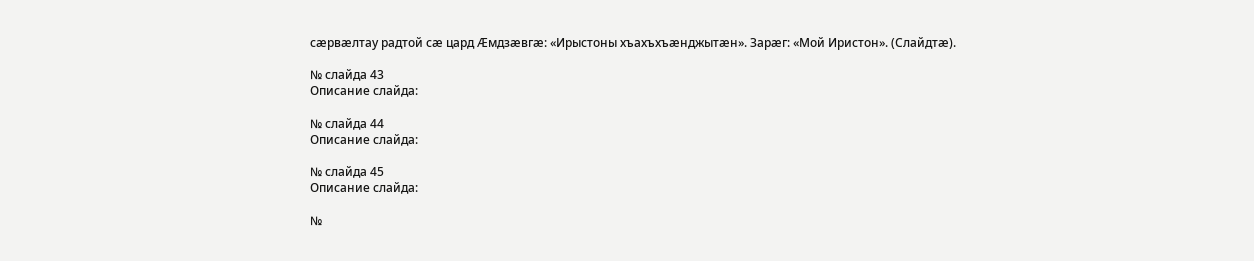сæрвæлтау радтой сæ цард Æмдзæвгæ: «Ирыстоны хъахъхъæнджытæн». Зарæг: «Мой Иристон». (Слайдтæ).

№ слайда 43
Описание слайда:

№ слайда 44
Описание слайда:

№ слайда 45
Описание слайда:

№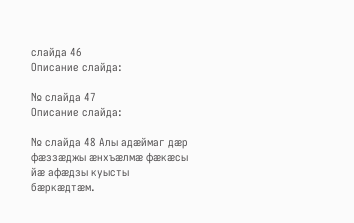слайда 46
Описание слайда:

№ слайда 47
Описание слайда:

№ слайда 48 Алы адæймаг дæр фæззæджы æнхъæлмæ фæкæсы йæ афæдзы куысты бæркæдтæм.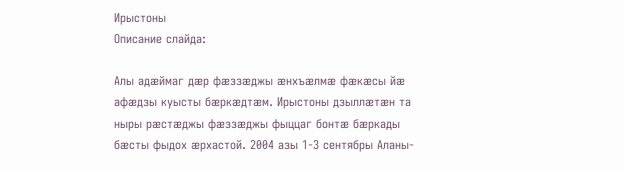Ирыстоны
Описание слайда:

Алы адæймаг дæр фæззæджы æнхъæлмæ фæкæсы йæ афæдзы куысты бæркæдтæм. Ирыстоны дзыллæтæн та ныры рæстæджы фæззæджы фыццаг бонтæ бæркады бæсты фыдох æрхастой. 2004 азы 1-3 сентябры Аланы-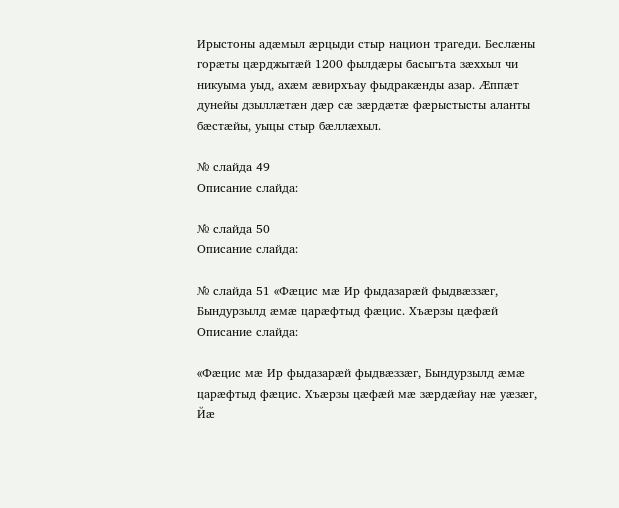Ирыстоны адæмыл æрцыди стыр национ трагеди. Беслæны горæты цæрджытæй 1200 фылдæры басыгъта зæххыл чи никуыма уыд, ахæм æвирхъау фыдракæнды азар. Æппæт дунейы дзыллæтæн дæр сæ зæрдæтæ фæрыстысты аланты бæстæйы, уыцы стыр бæллæхыл.

№ слайда 49
Описание слайда:

№ слайда 50
Описание слайда:

№ слайда 51 «Фæцис мæ Ир фыдазарæй фыдвæззæг, Бындурзылд æмæ царæфтыд фæцис. Хъæрзы цæфæй
Описание слайда:

«Фæцис мæ Ир фыдазарæй фыдвæззæг, Бындурзылд æмæ царæфтыд фæцис. Хъæрзы цæфæй мæ зæрдæйау нæ уæзæг, Йæ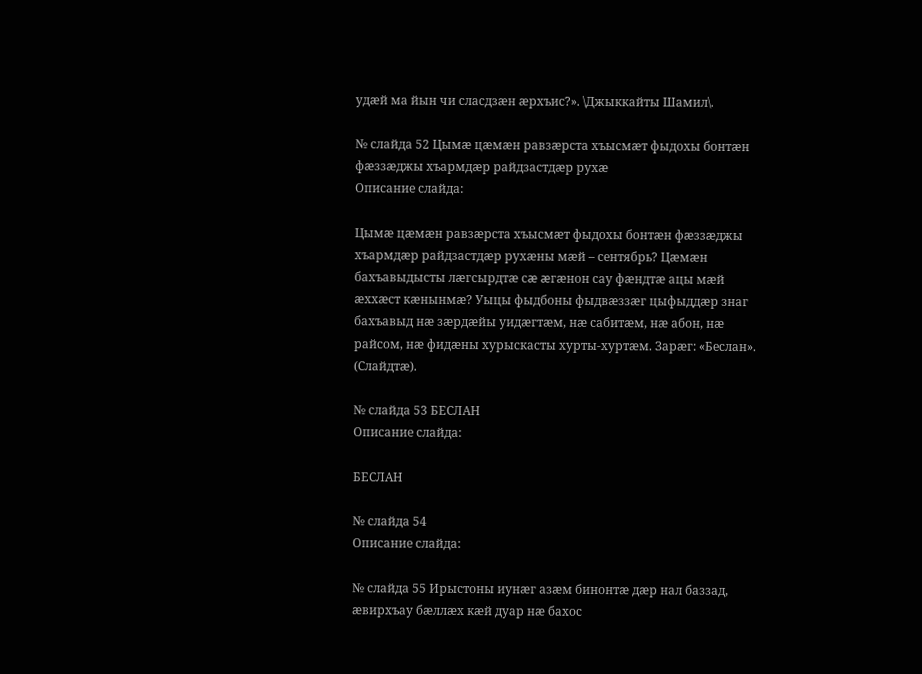удæй ма йын чи сласдзæн æрхъис?». \Джыккайты Шамил\.

№ слайда 52 Цымæ цæмæн равзæрста хъысмæт фыдохы бонтæн фæззæджы хъармдæр райдзастдæр рухæ
Описание слайда:

Цымæ цæмæн равзæрста хъысмæт фыдохы бонтæн фæззæджы хъармдæр райдзастдæр рухæны мæй – сентябрь? Цæмæн бахъавыдысты лæгсырдтæ сæ æгæнон сау фæндтæ ацы мæй æххæст кæнынмæ? Уыцы фыдбоны фыдвæззæг цыфыддæр знаг бахъавыд нæ зæрдæйы уидæгтæм, нæ сабитæм, нæ абон, нæ райсом, нæ фидæны хурыскасты хурты-хуртæм. Зарæг: «Беслан». (Слайдтæ).

№ слайда 53 БЕСЛАН
Описание слайда:

БЕСЛАН

№ слайда 54
Описание слайда:

№ слайда 55 Ирыстоны иунæг азæм бинонтæ дæр нал баззад, æвирхъау бæллæх кæй дуар нæ бахос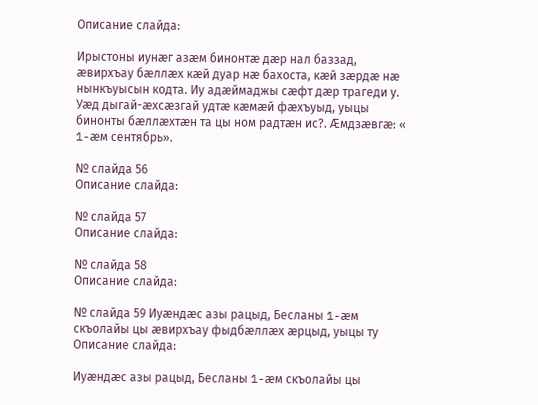Описание слайда:

Ирыстоны иунæг азæм бинонтæ дæр нал баззад, æвирхъау бæллæх кæй дуар нæ бахоста, кæй зæрдæ нæ нынкъуысын кодта. Иу адæймаджы сæфт дæр трагеди у. Уæд дыгай-æхсæзгай удтæ кæмæй фæхъуыд, уыцы бинонты бæллæхтæн та цы ном радтæн ис?. Æмдзæвгæ: « 1-æм сентябрь».

№ слайда 56
Описание слайда:

№ слайда 57
Описание слайда:

№ слайда 58
Описание слайда:

№ слайда 59 Иуæндæс азы рацыд, Бесланы 1-æм скъолайы цы æвирхъау фыдбæллæх æрцыд, уыцы ту
Описание слайда:

Иуæндæс азы рацыд, Бесланы 1-æм скъолайы цы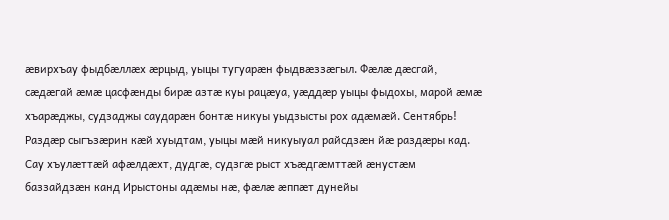æвирхъау фыдбæллæх æрцыд, уыцы тугуарæн фыдвæззæгыл. Фæлæ дæсгай, сæдæгай æмæ цасфæнды бирæ азтæ куы рацæуа, уæддæр уыцы фыдохы, марой æмæ хъарæджы, судзаджы саударæн бонтæ никуы уыдзысты рох адæмæй. Сентябрь! Раздæр сыгъзæрин кæй хуыдтам, уыцы мæй никуыуал райсдзæн йæ раздæры кад. Сау хъулæттæй афæлдæхт, дудгæ, судзгæ рыст хъæдгæмттæй æнустæм баззайдзæн канд Ирыстоны адæмы нæ, фæлæ æппæт дунейы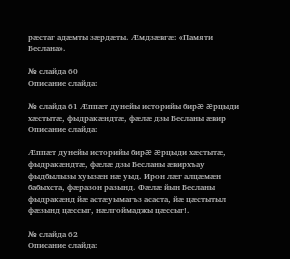рæстаг адæмты зæрдæты. Æмдзæвгæ: «Памяти Беслана».

№ слайда 60
Описание слайда:

№ слайда 61 Æппæт дунейы историйы бирæ æрцыди хæстытæ, фыдракæндтæ, фæлæ дзы Бесланы æвир
Описание слайда:

Æппæт дунейы историйы бирæ æрцыди хæстытæ, фыдракæндтæ, фæлæ дзы Бесланы æвирхъау фыдбылызы хуызæн нæ уыд. Ирон лæг алцæмæн бабыхста, фæразон разынд. Фæлæ йын Бесланы фыдракæнд йæ астæуымагъз асаста, йæ цæстытыл фæзынд цæссыг, нæлгоймаджы цæссыг!.

№ слайда 62
Описание слайда: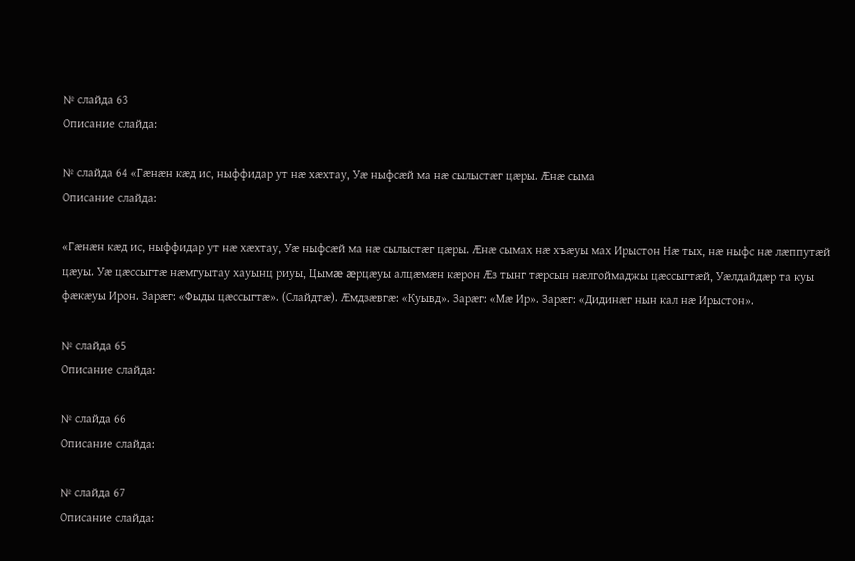№ слайда 63
Описание слайда:

№ слайда 64 «Гæнæн кæд ис, ныффидар ут нæ хæхтау, Уæ ныфсæй ма нæ сылыстæг цæры. Æнæ сыма
Описание слайда:

«Гæнæн кæд ис, ныффидар ут нæ хæхтау, Уæ ныфсæй ма нæ сылыстæг цæры. Æнæ сымах нæ хъæуы мах Ирыстон Нæ тых, нæ ныфс нæ лæппутæй цæуы. Уæ цæссыгтæ нæмгуытау хауынц риуы, Цымæ æрцæуы алцæмæн кæрон Æз тынг тæрсын нæлгоймаджы цæссыгтæй, Уæлдайдæр та куы фæкæуы Ирон. Зарæг: «Фыды цæссыгтæ». (Слайдтæ). Æмдзæвгæ: «Куывд». Зарæг: «Мæ Ир». Зарæг: «Дидинæг нын кал нæ Ирыстон».

№ слайда 65
Описание слайда:

№ слайда 66
Описание слайда:

№ слайда 67
Описание слайда: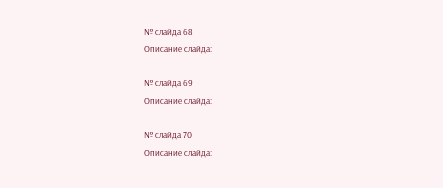№ слайда 68
Описание слайда:

№ слайда 69
Описание слайда:

№ слайда 70
Описание слайда: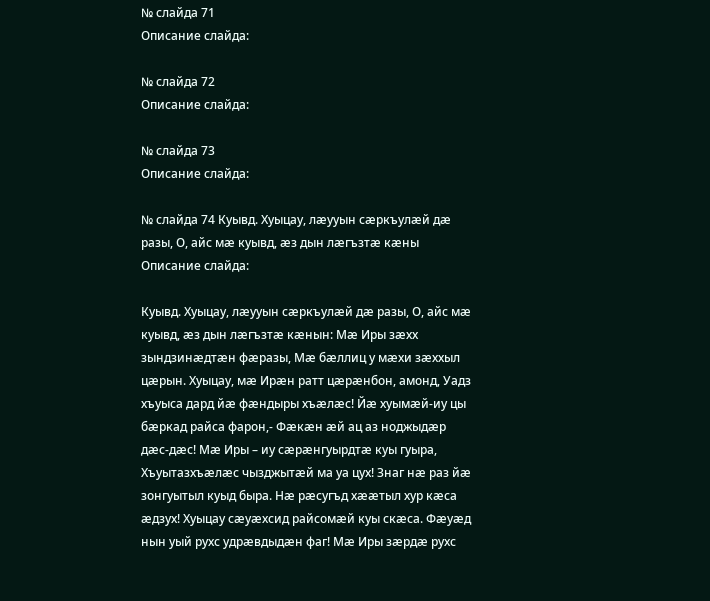№ слайда 71
Описание слайда:

№ слайда 72
Описание слайда:

№ слайда 73
Описание слайда:

№ слайда 74 Куывд. Хуыцау, лæууын сæркъулæй дæ разы, О, айс мæ куывд, æз дын лæгъзтæ кæны
Описание слайда:

Куывд. Хуыцау, лæууын сæркъулæй дæ разы, О, айс мæ куывд, æз дын лæгъзтæ кæнын: Мæ Иры зæхх зындзинæдтæн фæразы, Мæ бæллиц у мæхи зæххыл цæрын. Хуыцау, мæ Ирæн ратт цæрæнбон, амонд, Уадз хъуыса дард йæ фæндыры хъæлæс! Йæ хуымæй-иу цы бæркад райса фарон,- Фæкæн æй ац аз ноджыдæр дæс-дæс! Мæ Иры – иу сæрæнгуырдтæ куы гуыра, Хъуытазхъæлæс чызджытæй ма уа цух! Знаг нæ раз йæ зонгуытыл куыд быра. Нæ рæсугъд хææтыл хур кæса æдзух! Хуыцау сæуæхсид райсомæй куы скæса. Фæуæд нын уый рухс удрæвдыдæн фаг! Мæ Иры зæрдæ рухс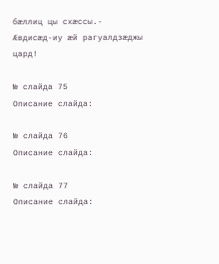бæллиц цы схæссы.- Æвдисæд-иу æй рагуалдзæджы цард!

№ слайда 75
Описание слайда:

№ слайда 76
Описание слайда:

№ слайда 77
Описание слайда: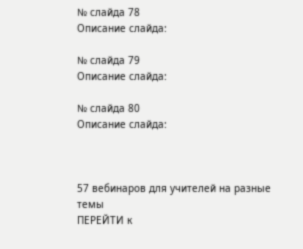№ слайда 78
Описание слайда:

№ слайда 79
Описание слайда:

№ слайда 80
Описание слайда:



57 вебинаров для учителей на разные темы
ПЕРЕЙТИ к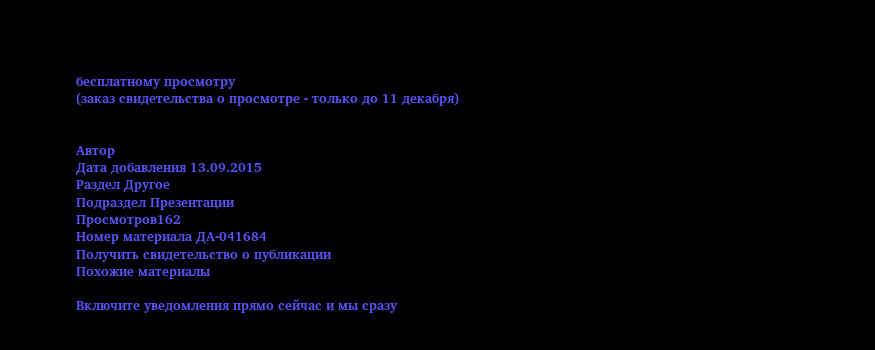бесплатному просмотру
(заказ свидетельства о просмотре - только до 11 декабря)


Автор
Дата добавления 13.09.2015
Раздел Другое
Подраздел Презентации
Просмотров162
Номер материала ДA-041684
Получить свидетельство о публикации
Похожие материалы

Включите уведомления прямо сейчас и мы сразу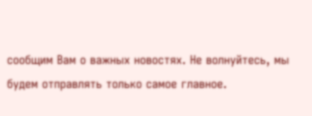сообщим Вам о важных новостях. Не волнуйтесь, мы будем отправлять только самое главное.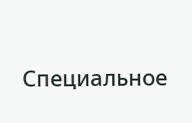Специальное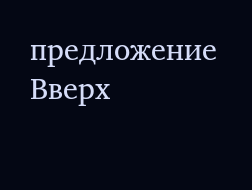предложение
Вверх